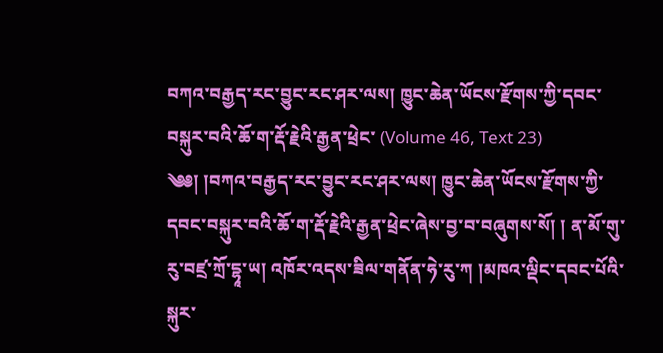བཀའ་བརྒྱད་རང་བྱུང་རང་ཤར་ལས། ཁྱུང་ཆེན་ཡོངས་རྫོགས་ཀྱི་དབང་བསྐུར་བའི་ཆོ་ག་རྡོ་རྗེའི་རྒྱན་ཕྲེང་ (Volume 46, Text 23)
༄༅། །བཀའ་བརྒྱད་རང་བྱུང་རང་ཤར་ལས། ཁྱུང་ཆེན་ཡོངས་རྫོགས་ཀྱི་དབང་བསྐུར་བའི་ཆོ་ག་རྡོ་རྗེའི་རྒྱན་ཕྲེང་ཞེས་བྱ་བ་བཞུགས་སོ། ། ན་མོ་གུ་རུ་བཛྲ་ཀྲོ་དྷཱ་ཡ། འཁོར་འདས་ཟིལ་གནོན་ཧེ་རུ་ཀ །མཁའ་ལྡིང་དབང་པོའི་སྐུར་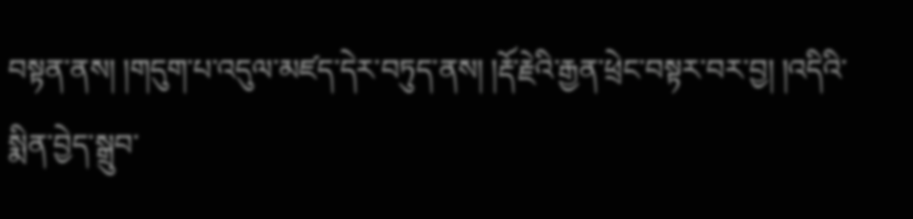བསྟན་ནས། །གདུག་པ་འདུལ་མཛད་དེར་བཏུད་ནས། །རྡོ་རྗེའི་རྒྱན་ཕྲེང་བསྟར་བར་བྱ། །འདིའི་སྨིན་བྱེད་སྒྲུབ་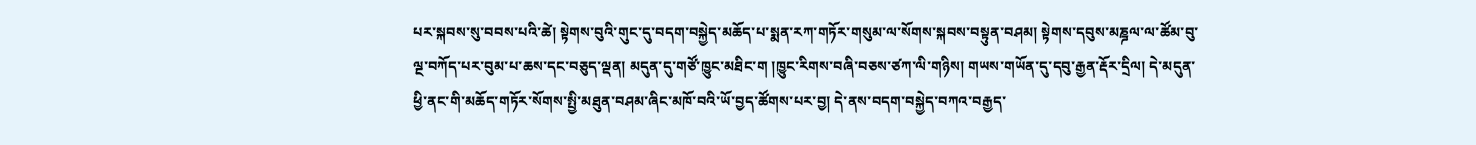པར་སྐབས་སུ་བབས་པའི་ཚེ། སྟེགས་བུའི་གུང་དུ་བདག་བསྐྱེད་མཆོད་པ་སྨན་རཀ་གཏོར་གསུམ་ལ་སོགས་སྐབས་བསྟུན་བཤམ། སྟེགས་དབུས་མཎྜལ་ལ་ཚོམ་བུ་ལྔ་བཀོད་པར་བུམ་པ་ཆས་དང་བཅུད་ལྡན། མདུན་དུ་གཙོ་ཁྱུང་མཐིང་ག །ཁྱུང་རིགས་བཞི་བཅས་ཙཀ་ལི་གཉིས། གཡས་གཡོན་དུ་དབུ་རྒྱན་རྡོར་དྲིལ། དེ་མདུན་ཕྱི་ནང་གི་མཆོད་གཏོར་སོགས་སྤྱི་མཐུན་བཤམ་ཞིང་མཁོ་བའི་ཡོ་བྱད་ཚོགས་པར་བྱ། དེ་ནས་བདག་བསྐྱེད་བཀའ་བརྒྱད་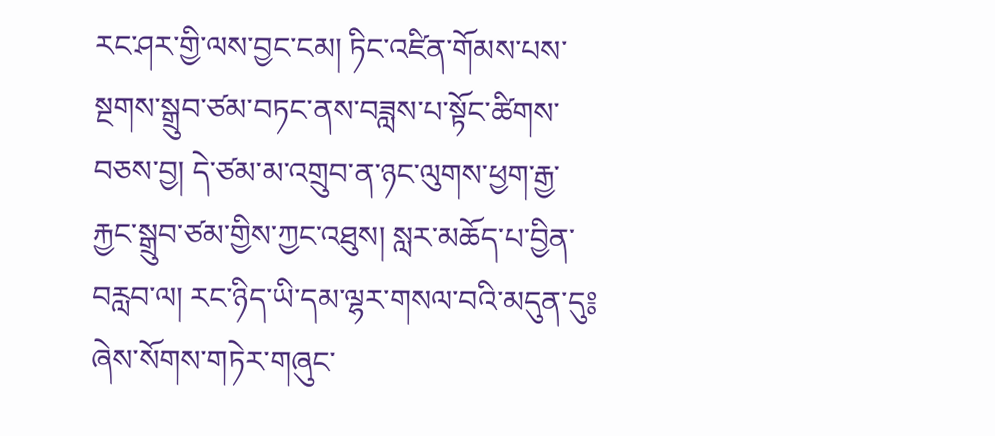རང་ཤར་གྱི་ལས་བྱང་ངམ། ཏིང་འཛིན་གོམས་པས་སྔགས་སྒྲུབ་ཙམ་བཏང་ནས་བཟླས་པ་སྟོང་ཚིགས་བཅས་བྱ། དེ་ཙམ་མ་འགྲུབ་ན་ཉང་ལུགས་ཕྱག་རྒྱ་རྐྱང་སྒྲུབ་ཙམ་གྱིས་ཀྱང་འཐུས། སླར་མཆོད་པ་བྱིན་བརླབ་ལ། རང་ཉིད་ཡི་དམ་ལྷར་གསལ་བའི་མདུན་དུ༔ ཞེས་སོགས་གཏེར་གཞུང་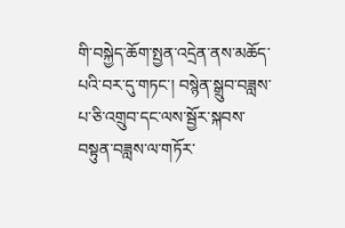གི་བསྐྱེད་ཆོག་སྤྱན་འདྲེན་ནས་མཆོད་པའི་བར་དུ་གཏང་། བསྙེན་སྒྲུབ་བཟླས་པ་ཅི་འགྲུབ་དང་ལས་སྦྱོར་སྐབས་བསྟུན་བཟླས་ལ་གཏོར་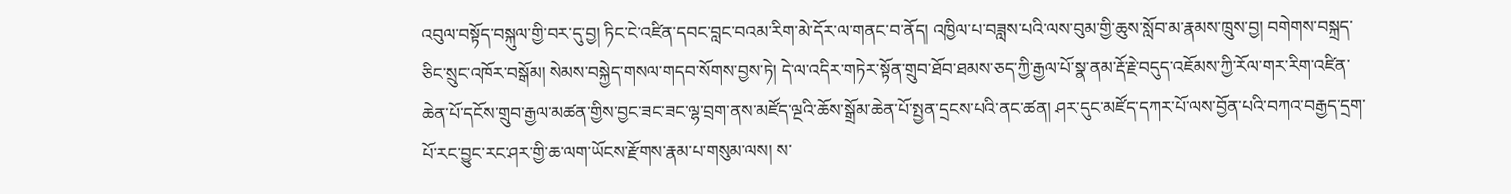འབུལ་བསྟོད་བསྐུལ་གྱི་བར་དུ་བྱ། ཏིང་ངེ་འཛིན་དབང་བླང་བའམ་རིག་མེ་དོར་ལ་གནང་བ་ནོད། འཁྱིལ་པ་བཟླས་པའི་ལས་བུམ་གྱི་ཆུས་སློབ་མ་རྣམས་ཁྲུས་བྱ། བགེགས་བསྐྲད་ཅིང་སྲུང་འཁོར་བསྒོམ། སེམས་བསྐྱེད་གསལ་གདབ་སོགས་བྱས་ཏེ། དེ་ལ་འདིར་གཏེར་སྟོན་གྲུབ་ཐོབ་ཐམས་ཅད་ཀྱི་རྒྱལ་པོ་སྣ་ནམ་རྡོ་རྗེ་བདུད་འཇོམས་ཀྱི་རོལ་གར་རིག་འཛིན་ཆེན་པོ་དངོས་གྲུབ་རྒྱལ་མཚན་གྱིས་བྱང་ཟང་ཟང་ལྷ་བྲག་ནས་མཛོད་ལྔའི་ཆོས་སྒྲོམ་ཆེན་པོ་སྤྱན་དྲངས་པའི་ནང་ཚན། ཤར་དུང་མཛོད་དཀར་པོ་ལས་བྱོན་པའི་བཀའ་བརྒྱད་དྲག་པོ་རང་བྱུང་རང་ཤར་གྱི་ཆ་ལག་ཡོངས་རྫོགས་རྣམ་པ་གསུམ་ལས། ས་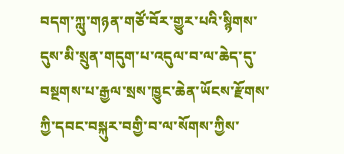བདག་ཀླུ་གཉན་གཙོ་བོར་གྱུར་པའི་སྙིགས་དུས་མི་སྲུན་གདུག་པ་འདུལ་བ་ལ་ཆེད་དུ་བསྔགས་པ་རྒྱལ་སྲས་ཁྱུང་ཆེན་ཡོངས་རྫོགས་ཀྱི་དབང་བསྐུར་བགྱི་བ་ལ་སོགས་ཀྱིས་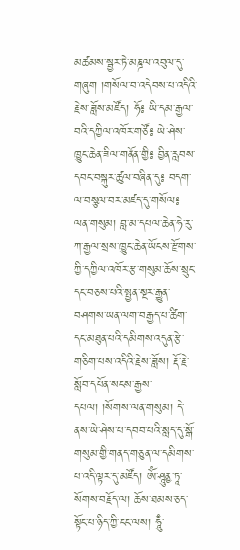མཚམས་སྦྱར་ཏེ་མཎྜལ་འབུལ་དུ་གཞུག །གསོལ་བ་འདེབས་པ་འདིའི་རྗེས་ཟློས་མཛོད། ཧོ༔ ཡི་དམ་རྒྱལ་བའི་དཀྱིལ་འཁོར་གཙོ༔ ཡེ་ཤེས་ཁྱུང་ཆེན་ཟིལ་གནོན་གྱི༔ བྱིན་རླབས་དབང་བསྐུར་ཚུལ་བཞིན་དུ༔ བདག་ལ་བསྩལ་བར་མཛད་དུ་གསོལ༔ ལན་གསུམ། བླ་མ་དཔལ་ཆེན་ཧེ་རུ་ཀ་རྒྱལ་སྲས་ཁྱུང་ཆེན་ཡོངས་རྫོགས་ཀྱི་དཀྱིལ་འཁོར་རྩ་གསུམ་ཆོས་སྲུང་དང་བཅས་པའི་སྤྱན་སྔར་རྒྱུན་བཤགས་ཡན་ལག་བརྒྱད་པ་ཚིག་དང་མཐུན་པའི་དམིགས་འདུན་རྩེ་གཅིག་པས་འདིའི་རྗེས་ཟློས། རྡོ་རྗེ་སློབ་དཔོན་སངས་རྒྱས་དཔལ། །སོགས་ལན་གསུམ། དེ་ནས་ཡེ་ཤེས་པ་དབབ་པའི་སླད་དུ་སྒོ་གསུམ་གྱི་གནད་གཅུན་ལ་དམིགས་པ་འདི་ལྟར་དུ་མཛོད། ཨོཾ་ཤཱུནྱ་ཏཱ་སོགས་བརྗོད་ལ། ཆོས་ཐམས་ཅད་སྟོང་པ་ཉིད་ཀྱི་ངང་ལས། ཧཱུྃ་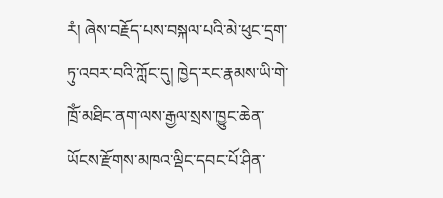རཾ། ཞེས་བརྗོད་པས་བསྐལ་པའི་མེ་ཕུང་དྲག་ཏུ་འབར་བའི་ཀློང་དུ། ཁྱེད་རང་རྣམས་ཡི་གེ་ཁྲོཾ་མཐིང་ནག་ལས་རྒྱལ་སྲས་ཁྱུང་ཆེན་ཡོངས་རྫོགས་མཁའ་ལྡིང་དབང་པོ་ཤིན་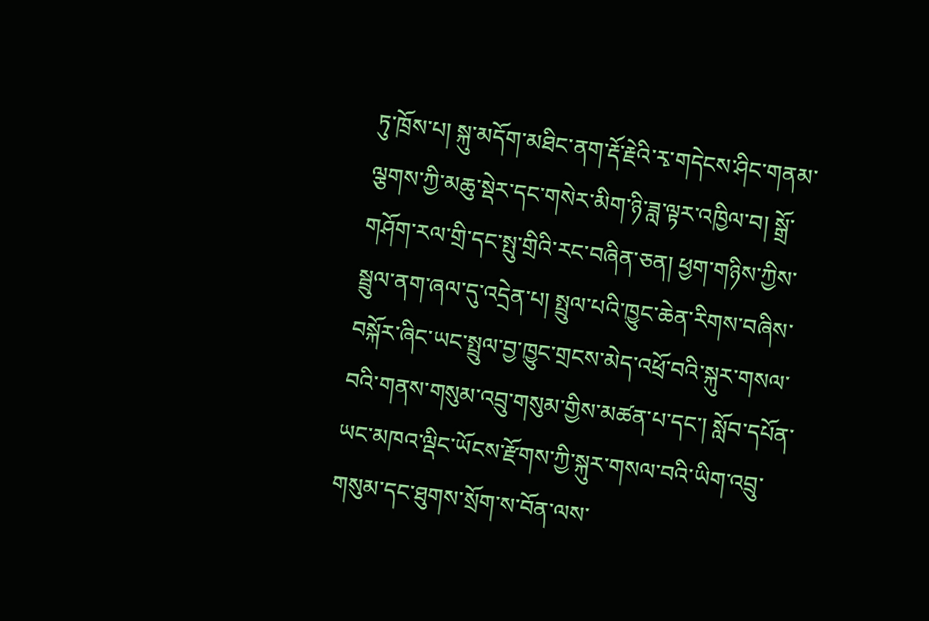ཏུ་ཁྲོས་པ། སྐུ་མདོག་མཐིང་ནག་རྡོ་རྗེའི་རྭ་གདེངས་ཤིང་གནམ་ལྕགས་ཀྱི་མཆུ་སྡེར་དང་གསེར་མིག་ཉི་ཟླ་ལྟར་འཁྱིལ་བ། སྒྲོ་གཤོག་རལ་གྲི་དང་སྤུ་གྲིའི་རང་བཞིན་ཅན། ཕྱག་གཉིས་ཀྱིས་སྦྲུལ་ནག་ཞལ་དུ་འདྲེན་པ། སྤྲུལ་པའི་ཁྱུང་ཆེན་རིགས་བཞིས་བསྐོར་ཞིང་ཡང་སྤྲུལ་བྱ་ཁྱུང་གྲངས་མེད་འཕྲོ་བའི་སྐུར་གསལ་བའི་གནས་གསུམ་འབྲུ་གསུམ་གྱིས་མཚན་པ་དང་། སློབ་དཔོན་ཡང་མཁའ་ལྡིང་ཡོངས་རྫོགས་ཀྱི་སྐུར་གསལ་བའི་ཡིག་འབྲུ་གསུམ་དང་ཐུགས་སྲོག་ས་བོན་ལས་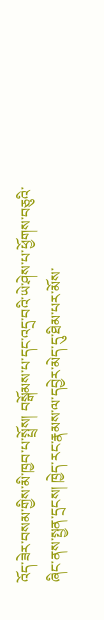འོད་ཟེར་བསམ་གྱིས་མི་ཁྱབ་པ་སྤྲོས། བསྒོམས་པ་དང་འདྲ་བའི་ཡེ་ཤེས་པ་ཕྱོགས་བཅུའི་ཞིང་ནས་སྤྱན་དྲངས། ཁྱེད་རང་རྣམས་ལ་དབྱེར་མེད་དུ་ཐིམ་པར་མོས་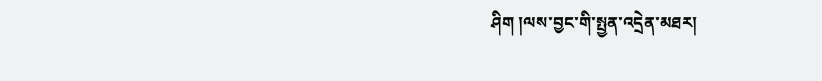ཤིག །ལས་བྱང་གི་སྤྱན་འདྲེན་མཐར།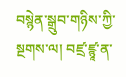བསྙེན་སྒྲུབ་གཉིས་ཀྱི་སྔགས་ལ། བཛྲ་ཛྙཱ་ན་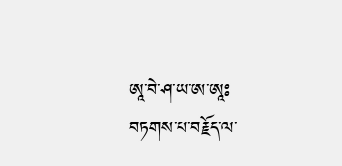ཨཱ་བེ་ཤ་ཡ་ཨ་ཨཱཿ བཏགས་པ་བརྗོད་ལ་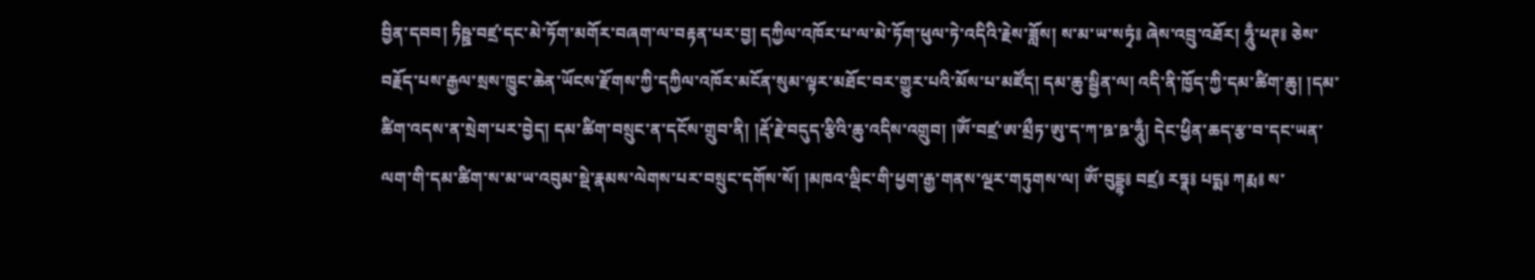བྱིན་དབབ། ཏིཥྛ་བཛྲ་དང་མེ་ཏོག་མགོར་བཞག་ལ་བརྟན་པར་བྱ། དཀྱིལ་འཁོར་པ་ལ་མེ་ཏོག་ཕུལ་ཏེ་འདིའི་རྗེས་ཟློས། ས་མ་ཡ་སཏྭཾ༔ ཞེས་འབྲུ་འཐོར། ཧཱུྃ་ཕཊ༔ ཅེས་བརྗོད་པས་རྒྱལ་སྲས་ཁྱུང་ཆེན་ཡོངས་རྫོགས་ཀྱི་དཀྱིལ་འཁོར་མངོན་སུམ་ལྟར་མཐོང་བར་གྱུར་པའི་མོས་པ་མཛོད། དམ་ཆུ་སྦྱིན་ལ། འདི་ནི་ཁྱོད་ཀྱི་དམ་ཚིག་ཆུ། །དམ་ཚིག་འདས་ན་སྲེག་པར་བྱེད། དམ་ཚིག་བསྲུང་ན་དངོས་གྲུབ་ནི། །རྡོ་རྗེ་བདུད་རྩིའི་ཆུ་འདིས་འགྲུབ། །ཨོཾ་བཛྲ་ཨ་མྲྀཏ་ཨུ་ད་ཀ་ཋ་ཋ་ཧཱུྃ། དེང་ཕྱིན་ཆད་རྩ་བ་དང་ཡན་ལག་གི་དམ་ཚིག་ས་མ་ཡ་འབུམ་སྡེ་རྣམས་ལེགས་པར་བསྲུང་དགོས་སོ། །མཁའ་ལྡིང་གི་ཕྱག་རྒྱ་གནས་ལྔར་གཏུགས་ལ། ཨོཾ་བུདྡྷ༔ བཛྲ༔ རཏྣ༔ པདྨ༔ ཀརྨ༔ ས་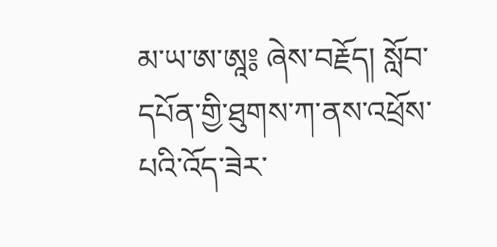མ་ཡ་ཨ་ཨཱ༔ ཞེས་བརྗོད། སློབ་དཔོན་གྱི་ཐུགས་ཀ་ནས་འཕྲོས་པའི་འོད་ཟེར་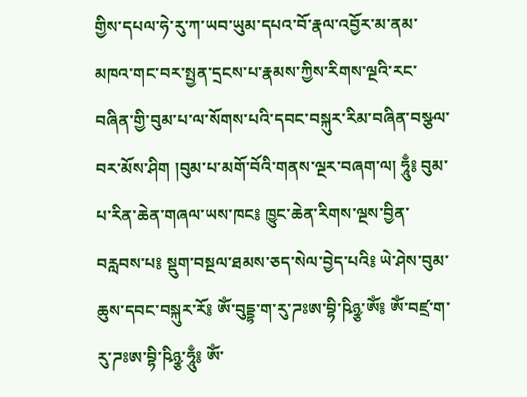གྱིས་དཔལ་ཧེ་རུ་ཀ་ཡབ་ཡུམ་དཔའ་བོ་རྣལ་འབྱོར་མ་ནམ་མཁའ་གང་བར་སྤྱན་དྲངས་པ་རྣམས་ཀྱིས་རིགས་ལྔའི་རང་བཞིན་གྱི་བུམ་པ་ལ་སོགས་པའི་དབང་བསྐུར་རིམ་བཞིན་བསྩལ་བར་མོས་ཤིག །བུམ་པ་མགོ་བོའི་གནས་ལྔར་བཞག་ལ། ཧཱུྃ༔ བུམ་པ་རིན་ཆེན་གཞལ་ཡས་ཁང༔ ཁྱུང་ཆེན་རིགས་ལྔས་བྱིན་བརླབས་པ༔ སྡུག་བསྔལ་ཐམས་ཅད་སེལ་བྱེད་པའི༔ ཡེ་ཤེས་བུམ་ཆུས་དབང་བསྐུར་རོ༔ ཨོཾ་བུདྡྷ་ག་རུ་ཌཿཨ་བྷི་ཥིཉྩ་ཨོཾ༔ ཨོཾ་བཛྲ་ག་རུ་ཌཿཨ་བྷི་ཥིཉྩ་ཧཱུྃ༔ ཨོཾ་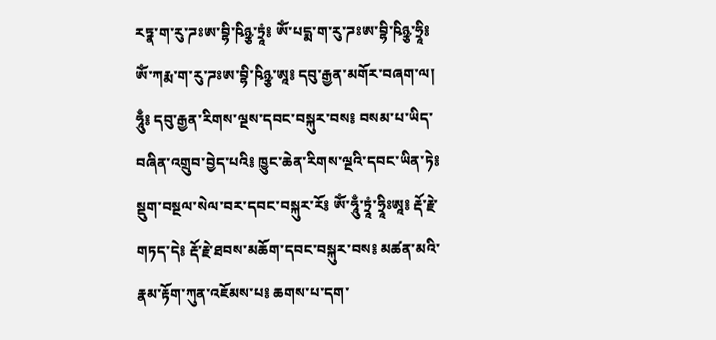རཏྣ་ག་རུ་ཌཿཨ་བྷི་ཥིཉྩ་ཏྲཱཾ༔ ཨོཾ་པདྨ་ག་རུ་ཌཿཨ་བྷི་ཥིཉྩ་ཧྲཱི༔ ཨོཾ་ཀརྨ་ག་རུ་ཌཿཨ་བྷི་ཥིཉྩ་ཨཱ༔ དབུ་རྒྱན་མགོར་བཞག་ལ། ཧཱུྃ༔ དབུ་རྒྱན་རིགས་ལྔས་དབང་བསྐུར་བས༔ བསམ་པ་ཡིད་བཞིན་འགྲུབ་བྱེད་པའི༔ ཁྱུང་ཆེན་རིགས་ལྔའི་དབང་ཡིན་ཏེ༔ སྡུག་བསྔལ་སེལ་བར་དབང་བསྐུར་རོ༔ ཨོཾ་ཧཱུྃ་ཏྲཱཾ་ཧྲཱིཿཨཱ༔ རྡོ་རྗེ་གཏད་དེ༔ རྡོ་རྗེ་ཐབས་མཆོག་དབང་བསྐུར་བས༔ མཚན་མའི་རྣམ་རྟོག་ཀུན་འཇོམས་པ༔ ཆགས་པ་དག་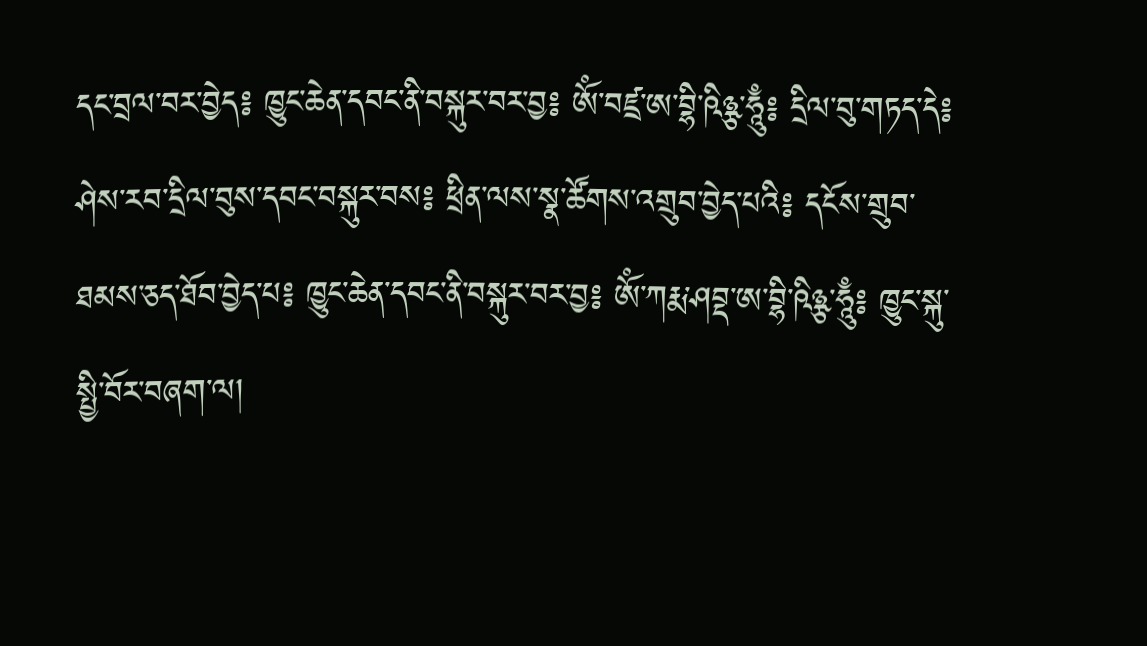དང་བྲལ་བར་བྱེད༔ ཁྱུང་ཆེན་དབང་ནི་བསྐུར་བར་བྱ༔ ཨོཾ་བཛྲ་ཨ་བྷི་ཥིཉྩ་ཧཱུྃ༔ དྲིལ་བུ་གཏད་དེ༔ ཤེས་རབ་དྲིལ་བུས་དབང་བསྐུར་བས༔ ཕྲིན་ལས་སྣ་ཚོགས་འགྲུབ་བྱེད་པའི༔ དངོས་གྲུབ་ཐམས་ཅད་ཐོབ་བྱེད་པ༔ ཁྱུང་ཆེན་དབང་ནི་བསྐུར་བར་བྱ༔ ཨོཾ་ཀརྨ་ཤབྡ་ཨ་བྷི་ཥིཉྩ་ཧཱུྃ༔ ཁྱུང་སྐུ་སྤྱི་བོར་བཞག་ལ།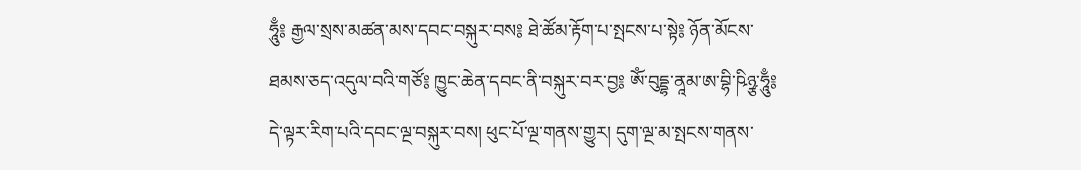ཧཱུྃ༔ རྒྱལ་སྲས་མཚན་མས་དབང་བསྐུར་བས༔ ཐེ་ཚོམ་རྟོག་པ་སྤངས་པ་སྟེ༔ ཉོན་མོངས་ཐམས་ཅད་འདུལ་བའི་གཙོ༔ ཁྱུང་ཆེན་དབང་ནི་བསྐུར་བར་བྱ༔ ཨོཾ་བུདྡྷ་ནཱམ་ཨ་བྷི་ཥིཉྩ་ཧཱུྃ༔ དེ་ལྟར་རིག་པའི་དབང་ལྔ་བསྐུར་བས། ཕུང་པོ་ལྔ་གནས་གྱུར། དུག་ལྔ་མ་སྤངས་གནས་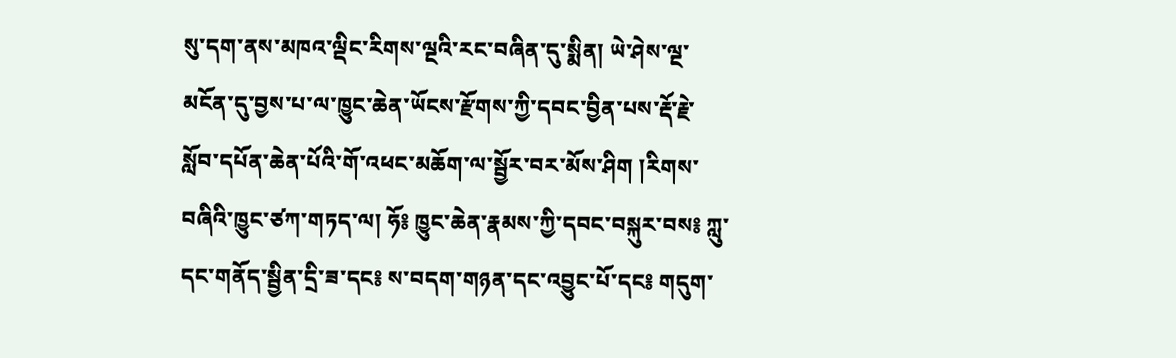སུ་དག་ནས་མཁའ་ལྡིང་རིགས་ལྔའི་རང་བཞིན་དུ་སྨིན། ཡེ་ཤེས་ལྔ་མངོན་དུ་བྱས་པ་ལ་ཁྱུང་ཆེན་ཡོངས་རྫོགས་ཀྱི་དབང་བྱིན་པས་རྡོ་རྗེ་སློབ་དཔོན་ཆེན་པོའི་གོ་འཕང་མཆོག་ལ་སྦྱོར་བར་མོས་ཤིག །རིགས་བཞིའི་ཁྱུང་ཙཀ་གཏད་ལ། ཧོ༔ ཁྱུང་ཆེན་རྣམས་ཀྱི་དབང་བསྐུར་བས༔ ཀླུ་དང་གནོད་སྦྱིན་དྲི་ཟ་དང༔ ས་བདག་གཉན་དང་འབྱུང་པོ་དང༔ གདུག་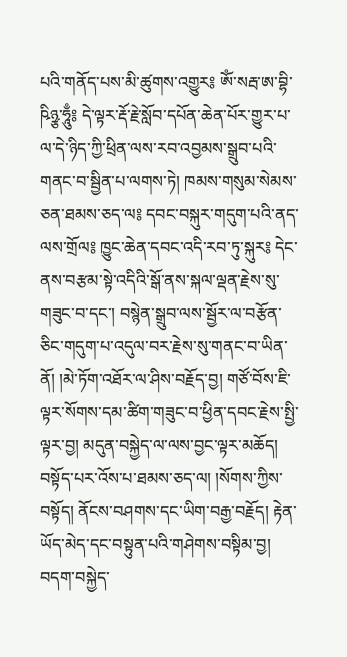པའི་གནོད་པས་མི་ཚུགས་འགྱུར༔ ཨོཾ་སརྦ་ཨ་བྷི་ཥིཉྩ་ཧཱུྃ༔ དེ་ལྟར་རྡོ་རྗེ་སློབ་དཔོན་ཆེན་པོར་གྱུར་པ་ལ་དེ་ཉིད་ཀྱི་ཕྲིན་ལས་རབ་འབྱམས་སྒྲུབ་པའི་གནང་བ་སྦྱིན་པ་ལགས་ཏེ། ཁམས་གསུམ་སེམས་ཅན་ཐམས་ཅད་ལ༔ དབང་བསྐུར་གདུག་པའི་ནད་ལས་གྲོལ༔ ཁྱུང་ཆེན་དབང་འདི་རབ་ཏུ་སྐུར༔ དེང་ནས་བརྩམ་སྟེ་འདིའི་སྒོ་ནས་སྐལ་ལྡན་རྗེས་སུ་གཟུང་བ་དང་། བསྙེན་སྒྲུབ་ལས་སྦྱོར་ལ་བརྩོན་ཅིང་གདུག་པ་འདུལ་བར་རྗེས་སུ་གནང་བ་ཡིན་ནོ། །མེ་ཏོག་འཐོར་ལ་ཤིས་བརྗོད་བྱ། གཙོ་བོས་ཇི་ལྟར་སོགས་དམ་ཚིག་གཟུང་བ་ཕྱིན་དབང་རྗེས་སྤྱི་ལྟར་བྱ། མདུན་བསྐྱེད་ལ་ལས་བྱང་ལྟར་མཆོད། བསྟོད་པར་འོས་པ་ཐམས་ཅད་ལ། །སོགས་ཀྱིས་བསྟོད། ནོངས་བཤགས་དང་ཡིག་བརྒྱ་བརྗོད། རྟེན་ཡོད་མེད་དང་བསྟུན་པའི་གཤེགས་བསྟིམ་བྱ། བདག་བསྐྱེད་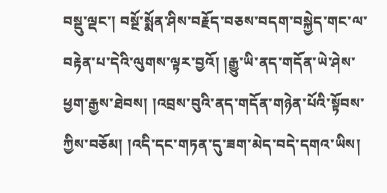བསྡུ་ལྡང་། བསྔོ་སྨོན་ཤིས་བརྗོད་བཅས་བདག་བསྐྱེད་གང་ལ་བརྟེན་པ་དེའི་ལུགས་ལྟར་བྱའོ། །རྒྱུ་ཡི་ནད་གདོན་ཡེ་ཤེས་ཕྱག་རྒྱས་ཐེབས། །འབྲས་བུའི་ནད་གདོན་གཉེན་པོའི་སྟོབས་ཀྱིས་བཅོམ། །འདི་དང་གཏན་དུ་ཟག་མེད་བདེ་དགའ་ཡིས།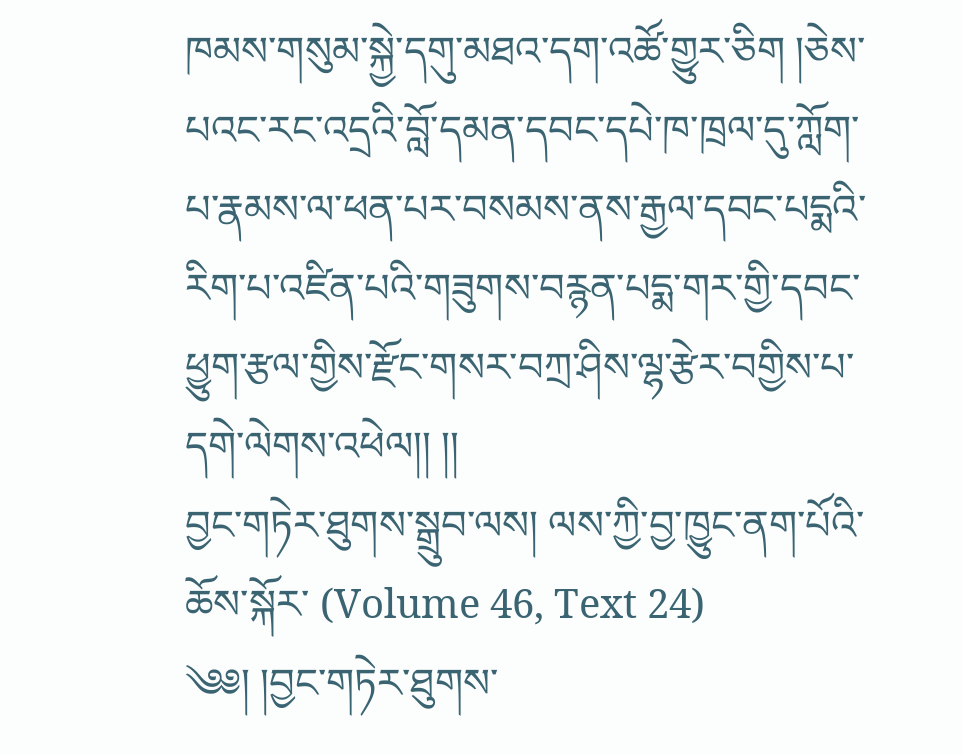ཁམས་གསུམ་སྐྱེ་དགུ་མཐའ་དག་འཚོ་གྱུར་ཅིག །ཅེས་པའང་རང་འདྲའི་བློ་དམན་དབང་དཔེ་ཁ་ཁྲལ་དུ་ཀློག་པ་རྣམས་ལ་ཕན་པར་བསམས་ནས་རྒྱལ་དབང་པདྨའི་རིག་པ་འཛིན་པའི་གཟུགས་བརྙན་པདྨ་གར་གྱི་དབང་ཕྱུག་རྩལ་གྱིས་རྫོང་གསར་བཀྲ་ཤིས་ལྷ་རྩེར་བགྱིས་པ་དགེ་ལེགས་འཕེལ།། །།
བྱང་གཏེར་ཐུགས་སྒྲུབ་ལས། ལས་ཀྱི་བྱ་ཁྱུང་ནག་པོའི་ཆོས་སྐོར་ (Volume 46, Text 24)
༄༅། །བྱང་གཏེར་ཐུགས་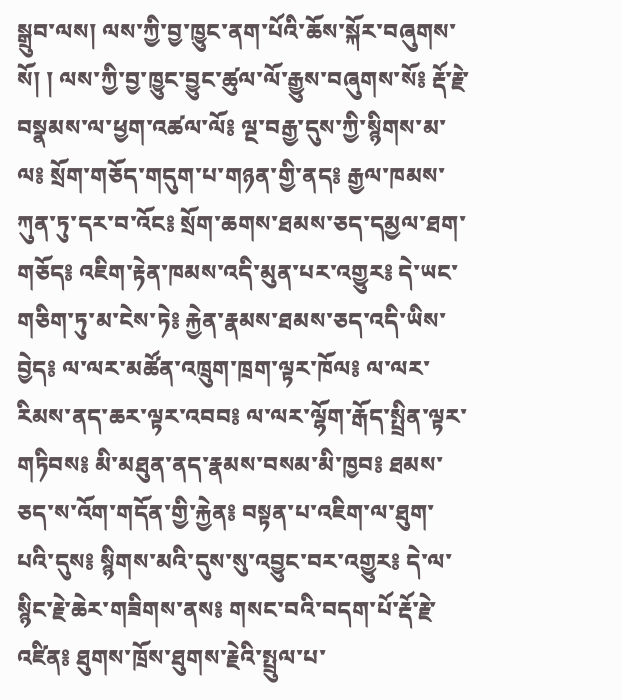སྒྲུབ་ལས། ལས་ཀྱི་བྱ་ཁྱུང་ནག་པོའི་ཆོས་སྐོར་བཞུགས་སོ། ། ལས་ཀྱི་བྱ་ཁྱུང་བྱུང་ཚུལ་ལོ་རྒྱུས་བཞུགས་སོ༔ རྡོ་རྗེ་བསྣམས་ལ་ཕྱག་འཚལ་ལོ༔ ལྔ་བརྒྱ་དུས་ཀྱི་སྙིགས་མ་ལ༔ སྲོག་གཅོད་གདུག་པ་གཉན་གྱི་ནད༔ རྒྱལ་ཁམས་ཀུན་ཏུ་དར་བ་འོང༔ སྲོག་ཆགས་ཐམས་ཅད་དམྱལ་ཐག་གཅོད༔ འཇིག་རྟེན་ཁམས་འདི་མུན་པར་འགྱུར༔ དེ་ཡང་གཅིག་ཏུ་མ་ངེས་ཏེ༔ རྐྱེན་རྣམས་ཐམས་ཅད་འདི་ཡིས་བྱེད༔ ལ་ལར་མཚོན་འཁྲུག་ཁྲག་ལྟར་ཁོལ༔ ལ་ལར་རིམས་ནད་ཆར་ལྟར་འབབ༔ ལ་ལར་ལྷོག་རྒོད་སྤྲིན་ལྟར་གཏིབས༔ མི་མཐུན་ནད་རྣམས་བསམ་མི་ཁྱབ༔ ཐམས་ཅད་ས་འོག་གདོན་གྱི་རྐྱེན༔ བསྟན་པ་འཇིག་ལ་ཐུག་པའི་དུས༔ སྙིགས་མའི་དུས་སུ་འབྱུང་བར་འགྱུར༔ དེ་ལ་སྙིང་རྗེ་ཆེར་གཟིགས་ནས༔ གསང་བའི་བདག་པོ་རྡོ་རྗེ་འཛིན༔ ཐུགས་ཁྲོས་ཐུགས་རྗེའི་སྤྲུལ་པ་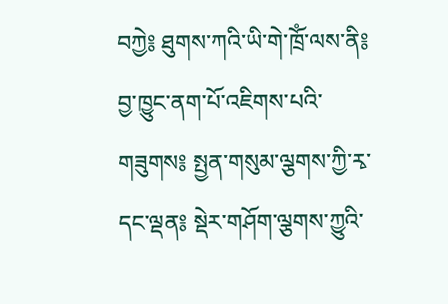བཀྱེ༔ ཐུགས་ཀའི་ཡི་གེ་ཁྲོཾ་ལས་ནི༔ བྱ་ཁྱུང་ནག་པོ་འཇིགས་པའི་གཟུགས༔ སྤྱན་གསུམ་ལྕགས་ཀྱི་རྭ་དང་ལྡན༔ སྡེར་གཤོག་ལྕགས་ཀྱུའི་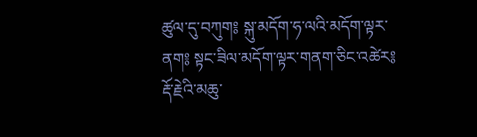ཚུལ་དུ་བཀུག༔ སྐུ་མདོག་ཧ་ལའི་མདོག་ལྟར་ནག༔ སྟང་ཟིལ་མདོག་ལྟར་གནག་ཅིང་འཚེར༔ རྡོ་རྗེའི་མཆུ་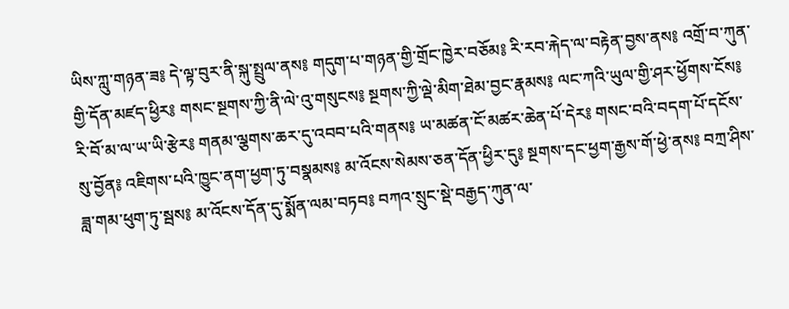ཡིས་ཀླུ་གཉན་ཟ༔ དེ་ལྟ་བུར་ནི་སྐུ་སྤྲུལ་ནས༔ གདུག་པ་གཉན་གྱི་གྲོང་ཁྱེར་བཅོམ༔ རི་རབ་རྐེད་ལ་བརྟེན་བྱས་ནས༔ འགྲོ་བ་ཀུན་གྱི་དོན་མཛད་ཕྱིར༔ གསང་སྔགས་ཀྱི་ནི་ལེ་འུ་གསུངས༔ སྔགས་ཀྱི་ལྡེ་མིག་ཐེམ་བྱང་རྣམས༔ ལང་ཀའི་ཡུལ་གྱི་ཤར་ཕྱོགས་ངོས༔ རི་བོ་མ་ལ་ཡ་ཡི་རྩེར༔ གནམ་ལྕགས་ཆར་དུ་འབབ་པའི་གནས༔ ཡ་མཚན་ངོ་མཚར་ཆེན་པོ་དེར༔ གསང་བའི་བདག་པོ་དངོས་སུ་བྱོན༔ འཇིགས་པའི་ཁྱུང་ནག་ཕྱག་ཏུ་བསྣམས༔ མ་འོངས་སེམས་ཅན་དོན་ཕྱིར་དུ༔ སྔགས་དང་ཕྱག་རྒྱས་གོ་ཕྱེ་ནས༔ བཀྲ་ཤིས་ཟླ་གམ་ཕུག་ཏུ་སྦས༔ མ་འོངས་དོན་དུ་སྨོན་ལམ་བཏབ༔ བཀའ་སྲུང་སྡེ་བརྒྱད་ཀུན་ལ་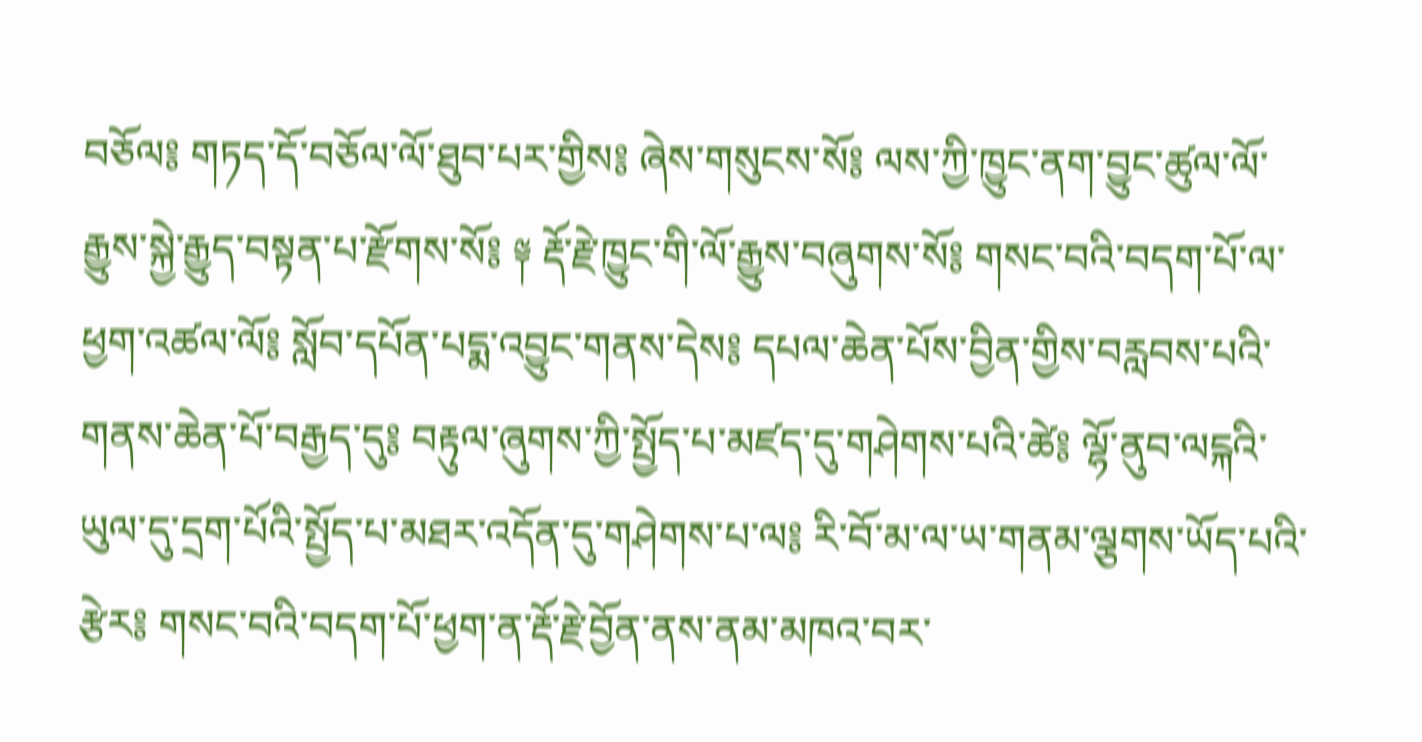བཅོལ༔ གཏད་དོ་བཅོལ་ལོ་ཐུབ་པར་གྱིས༔ ཞེས་གསུངས་སོ༔ ལས་ཀྱི་ཁྱུང་ནག་བྱུང་ཚུལ་ལོ་རྒྱུས་སྐྱེ་རྒྱུད་བསྟན་པ་རྫོགས་སོ༔ ༈ རྡོ་རྗེ་ཁྱུང་གི་ལོ་རྒྱུས་བཞུགས་སོ༔ གསང་བའི་བདག་པོ་ལ་ཕྱག་འཚལ་ལོ༔ སློབ་དཔོན་པདྨ་འབྱུང་གནས་དེས༔ དཔལ་ཆེན་པོས་བྱིན་གྱིས་བརླབས་པའི་གནས་ཆེན་པོ་བརྒྱད་དུ༔ བརྟུལ་ཞུགས་ཀྱི་སྤྱོད་པ་མཛད་དུ་གཤེགས་པའི་ཚེ༔ ལྷོ་ནུབ་ལངྐའི་ཡུལ་དུ་དྲག་པོའི་སྤྱོད་པ་མཐར་འདོན་དུ་གཤེགས་པ་ལ༔ རི་བོ་མ་ལ་ཡ་གནམ་ལྕགས་ཡོད་པའི་རྩེར༔ གསང་བའི་བདག་པོ་ཕྱག་ན་རྡོ་རྗེ་བྱོན་ནས་ནམ་མཁའ་བར་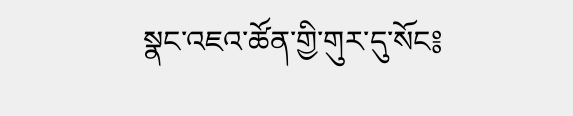སྣང་འཇའ་ཚོན་གྱི་གུར་དུ་སོང༔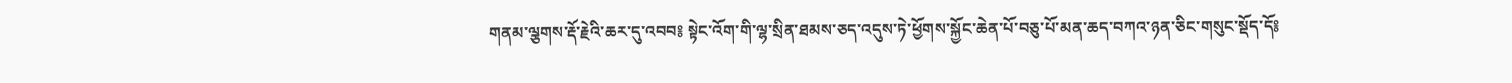གནམ་ལྕགས་རྡོ་རྗེའི་ཆར་དུ་འབབ༔ སྟེང་འོག་གི་ལྷ་སྲིན་ཐམས་ཅད་འདུས་ཏེ་ཕྱོགས་སྐྱོང་ཆེན་པོ་བཅུ་པོ་མན་ཆད་བཀའ་ཉན་ཅིང་གསུང་སྡོད་དོ༔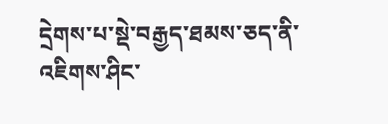དྲེགས་པ་སྡེ་བརྒྱད་ཐམས་ཅད་ནི་འཇིགས་ཤིང་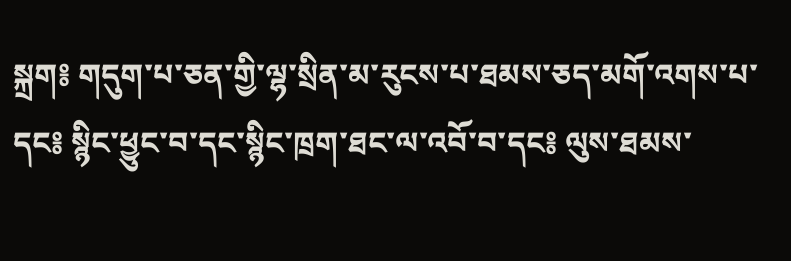སྐྲག༔ གདུག་པ་ཅན་གྱི་ལྷ་སྲིན་མ་རུངས་པ་ཐམས་ཅད་མགོ་འགས་པ་དང༔ སྙིང་ཕྱུང་བ་དང་སྙིང་ཁྲག་ཐང་ལ་འབོ་བ་དང༔ ལུས་ཐམས་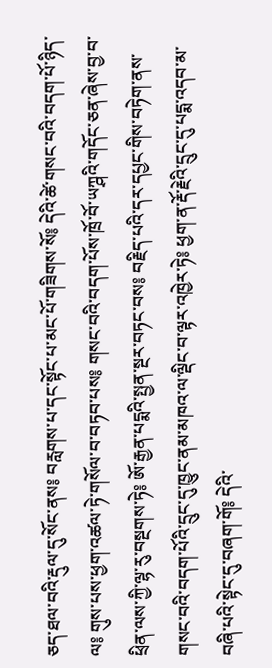ཅད་ཐལ་བའི་རྡུལ་དུ་སོང་ནས༔ བརླགས་པ་དང་སྟོང་པ་མང་པོ་གཟིགས་སོ༔ དེའི་ཚེ་གསང་བའི་བདག་པོ་ཉིད་ལ༔ གུས་པས་ཕྱག་འཚལ་ཏེ་གསོལ་བ་བཏབ་པས༔ གསང་བའི་བདག་པོས་ཁྲོ་བོ་ཡཀྴའི་གདོང་ཅན་ཞེས་བྱ་བ་ཕྲིན་ལས་ཀྱི་ལྷ་རུ་བསྔགས་ཏེ༔ ཨོ་རྒྱན་པདྨའི་སྤྱན་སྔར་བཏང་བས༔ བརྗིད་པའི་དར་དཔྱང་གིས་བཏེག་ནས་གསང་བའི་བདག་པོའི་དྲུང་དུ་ཁྱུང་ནམ་མཁའ་ལ་ལྡིང་བ་ལྟར་འཁྱེར་ཏེ༔ ཕྱག་ན་རྡོ་རྗེའི་དྲུང་དུ་པདྨ་འདབ་མ་བཞི་པའི་སྟེང་དུ་བཞག་གོ༔ དེའི་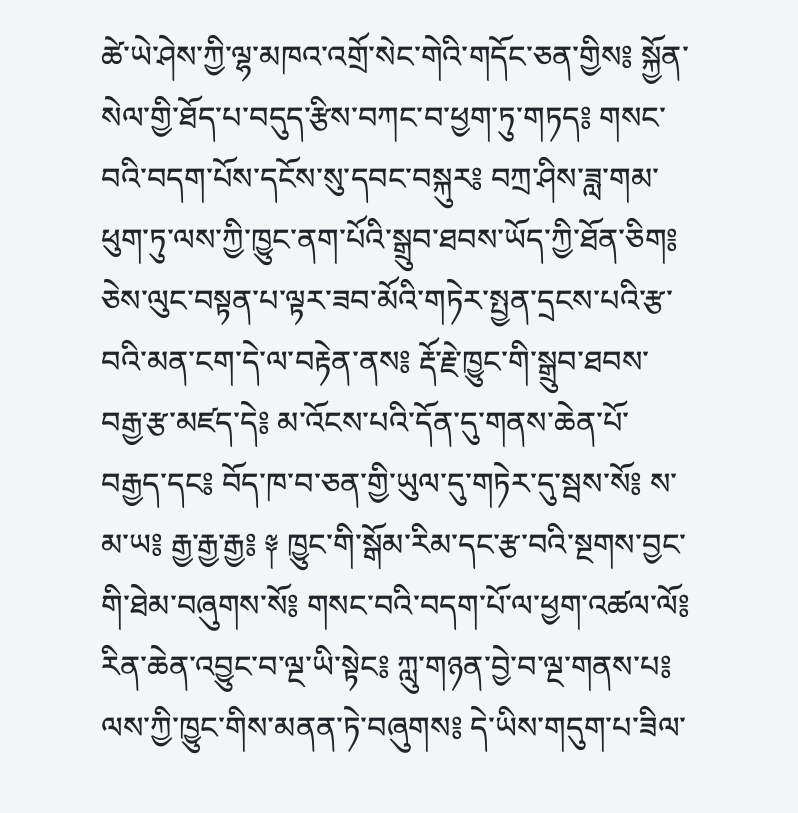ཚེ་ཡེ་ཤེས་ཀྱི་ལྷ་མཁའ་འགྲོ་སེང་གེའི་གདོང་ཅན་གྱིས༔ སྐྱོན་སེལ་གྱི་ཐོད་པ་བདུད་རྩིས་བཀང་བ་ཕྱག་ཏུ་གཏད༔ གསང་བའི་བདག་པོས་དངོས་སུ་དབང་བསྐུར༔ བཀྲ་ཤིས་ཟླ་གམ་ཕུག་ཏུ་ལས་ཀྱི་ཁྱུང་ནག་པོའི་སྒྲུབ་ཐབས་ཡོད་ཀྱི་ཐོན་ཅིག༔ ཅེས་ལུང་བསྟན་པ་ལྟར་ཟབ་མོའི་གཏེར་སྤྱན་དྲངས་པའི་རྩ་བའི་མན་ངག་དེ་ལ་བརྟེན་ནས༔ རྡོ་རྗེ་ཁྱུང་གི་སྒྲུབ་ཐབས་བརྒྱ་རྩ་མཛད་དེ༔ མ་འོངས་པའི་དོན་དུ་གནས་ཆེན་པོ་བརྒྱད་དང༔ བོད་ཁ་བ་ཅན་གྱི་ཡུལ་དུ་གཏེར་དུ་སྦས་སོ༔ ས་མ་ཡ༔ རྒྱ་རྒྱ་རྒྱ༔ ༈ ཁྱུང་གི་སྒོམ་རིམ་དང་རྩ་བའི་སྔགས་བྱང་གི་ཐེམ་བཞུགས་སོ༔ གསང་བའི་བདག་པོ་ལ་ཕྱག་འཚལ་ལོ༔ རིན་ཆེན་འབྱུང་བ་ལྔ་ཡི་སྟེང༔ ཀླུ་གཉན་བྱེ་བ་ལྔ་གནས་པ༔ ལས་ཀྱི་ཁྱུང་གིས་མནན་ཏེ་བཞུགས༔ དེ་ཡིས་གདུག་པ་ཟིལ་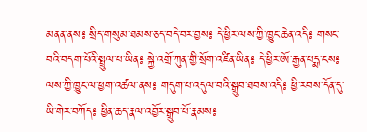མནན་ནས༔ སྲིད་གསུམ་ཐམས་ཅད་བདེ་བར་བྱས༔ དེ་ཕྱིར་ལས་ཀྱི་ཁྱུང་ཆེན་འདི༔ གསང་བའི་བདག་པོའི་སྤྲུལ་པ་ཡིན༔ སྐྱེ་འགྲོ་ཀུན་གྱི་སྲོག་འཛིན་ཡིན༔ དེ་ཕྱིར་ཨོ་རྒྱན་པདྨ་ངས༔ ལས་ཀྱི་ཁྱུང་ལ་ཕྱག་འཚལ་ནས༔ གདུག་པ་འདུལ་བའི་སྒྲུབ་ཐབས་འདི༔ ཕྱི་རབས་དོན་དུ་ཡི་གེར་བཀོད༔ ཕྱིན་ཆད་རྣལ་འབྱོར་སྒྲུབ་པོ་རྣམས༔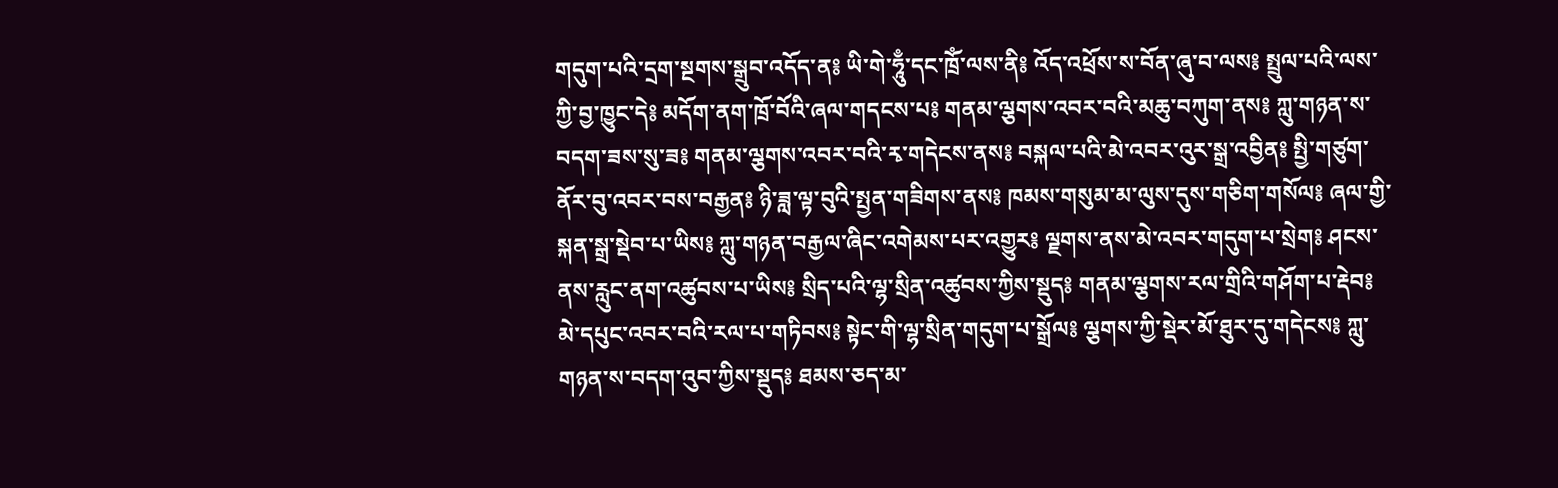གདུག་པའི་དྲག་སྔགས་སྒྲུབ་འདོད་ན༔ ཡི་གེ་ཧཱུྃ་དང་ཁྲོཾ་ལས་ནི༔ འོད་འཕྲོས་ས་བོན་ཞུ་བ་ལས༔ སྤྲུལ་པའི་ལས་ཀྱི་བྱ་ཁྱུང་དེ༔ མདོག་ནག་ཁྲོ་བོའི་ཞལ་གདངས་པ༔ གནམ་ལྕགས་འབར་བའི་མཆུ་བཀུག་ནས༔ ཀླུ་གཉན་ས་བདག་ཟས་སུ་ཟ༔ གནམ་ལྕགས་འབར་བའི་རྭ་གདེངས་ནས༔ བསྐལ་པའི་མེ་འབར་འུར་སྒྲ་འབྱིན༔ སྤྱི་གཙུག་ནོར་བུ་འབར་བས་བརྒྱན༔ ཉི་ཟླ་ལྟ་བུའི་སྤྱན་གཟིགས་ནས༔ ཁམས་གསུམ་མ་ལུས་དུས་གཅིག་གསོལ༔ ཞལ་གྱི་སྐན་སྒྲ་སྡེབ་པ་ཡིས༔ ཀླུ་གཉན་བརྒྱལ་ཞིང་འགེམས་པར་འགྱུར༔ ལྗགས་ནས་མེ་འབར་གདུག་པ་སྲེག༔ ཤངས་ནས་རླུང་ནག་འཚུབས་པ་ཡིས༔ སྲིད་པའི་ལྷ་སྲིན་འཚུབས་ཀྱིས་སྡུད༔ གནམ་ལྕགས་རལ་གྲིའི་གཤོག་པ་རྡེབ༔ མེ་དཔུང་འབར་བའི་རལ་པ་གཏིབས༔ སྟེང་གི་ལྷ་སྲིན་གདུག་པ་སྒྲོལ༔ ལྕགས་ཀྱི་སྡེར་མོ་ཐུར་དུ་གདེངས༔ ཀླུ་གཉན་ས་བདག་འུབ་ཀྱིས་སྡུད༔ ཐམས་ཅད་མ་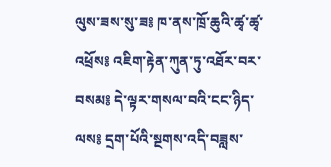ལུས་ཟས་སུ་ཟ༔ ཁ་ནས་ཁྲོ་ཆུའི་ཚྭ་ཚྭ་འཕྲོས༔ འཇིག་རྟེན་ཀུན་ཏུ་འཐོར་བར་བསམ༔ དེ་ལྟར་གསལ་བའི་ངང་ཉིད་ལས༔ དྲག་པོའི་སྔགས་འདི་བཟླས་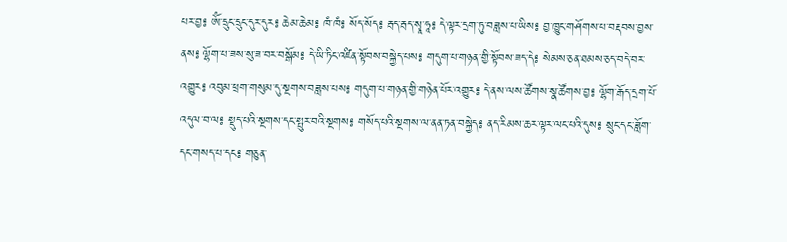པར་བྱ༔ ཨོཾ་དྲུང་དྲུང་དུར་དུར༔ ཆེམ་ཆེམ༔ ཁཾ་ཁཾ༔ སོད་སོད༔ རྦད་རྦད་སྭཱ་ཧཱ༔ དེ་ལྟར་དྲག་ཏུ་བཟླས་པ་ཡིས༔ བྱ་ཁྱུང་གཤོགས་པ་བརྡབས་བྱས་ནས༔ ལྷོག་པ་ཟས་སུ་ཟ་བར་བསྒོམ༔ དེ་ཡི་ཏིང་འཛིན་སྟོབས་བསྐྱེད་པས༔ གདུག་པ་གཉན་གྱི་སྟོབས་ཟད་དེ༔ སེམས་ཅན་ཐམས་ཅད་བདེ་བར་འགྱུར༔ འབུམ་ཕྲག་གསུམ་དུ་སྔགས་བཟླས་པས༔ གདུག་པ་གཉན་གྱི་གཉེན་པོར་འགྱུར༔ དེ་ནས་ལས་ཚོགས་སྣ་ཚོགས་བྱ༔ ལྷོག་རྒོད་དྲག་པོ་འདུལ་བ་ལ༔ སྡུད་པའི་སྔགས་དང་སྤུར་བའི་སྔགས༔ གསོད་པའི་སྔགས་ལ་ནན་ཏན་བསྐྱེད༔ ནད་རིམས་ཆར་ལྟར་ལང་པའི་དུས༔ སྲུང་དང་ཟློག་དང་གསད་པ་དང༔ གཅུན་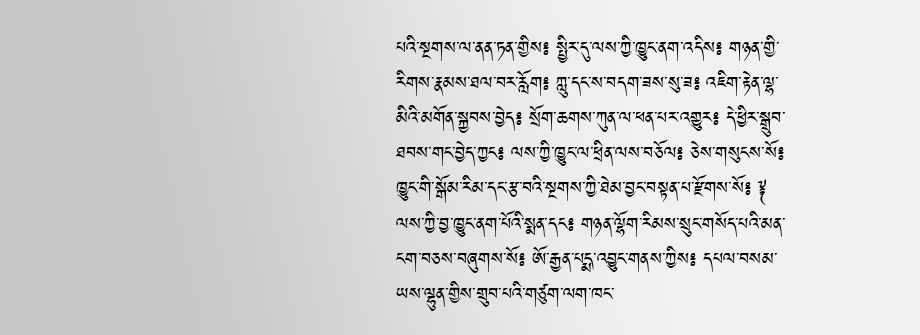པའི་སྔགས་ལ་ནན་ཏན་གྱིས༔ སྤྱིར་དུ་ལས་ཀྱི་ཁྱུང་ནག་འདིས༔ གཉན་གྱི་རིགས་རྣམས་ཐལ་བར་རློག༔ ཀླུ་དང་ས་བདག་ཟས་སུ་ཟ༔ འཇིག་རྟེན་ལྷ་མིའི་མགོན་སྐྱབས་བྱེད༔ སྲོག་ཆགས་ཀུན་ལ་ཕན་པར་འགྱུར༔ དེ་ཕྱིར་སྒྲུབ་ཐབས་གང་བྱེད་ཀྱང༔ ལས་ཀྱི་ཁྱུང་ལ་ཕྲིན་ལས་བཅོལ༔ ཅེས་གསུངས་སོ༔ ཁྱུང་གི་སྒོམ་རིམ་དང་རྩ་བའི་སྔགས་ཀྱི་ཐེམ་བྱང་བསྟན་པ་རྫོགས་སོ༔ ༈ ལས་ཀྱི་བྱ་ཁྱུང་ནག་པོའི་སྨན་དང༔ གཉན་ལྷོག་རིམས་སྲུང་གསོད་པའི་མན་ངག་བཅས་བཞུགས་སོ༔ ཨོ་རྒྱན་པདྨ་འབྱུང་གནས་ཀྱིས༔ དཔལ་བསམ་ཡས་ལྷུན་གྱིས་གྲུབ་པའི་གཙུག་ལག་ཁང་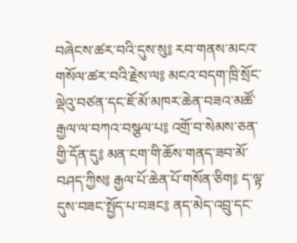བཞེངས་ཚར་བའི་དུས་སུ༔ རབ་གནས་མངའ་གསོལ་ཚར་བའི་རྗེས་ལ༔ མངའ་བདག་ཁྲི་སྲོང་ལྡེའུ་བཙན་དང་ཇོ་མོ་མཁར་ཆེན་བཟའ་མཚོ་རྒྱལ་ལ་བཀའ་བསྩལ་པ༔ འགྲོ་བ་སེམས་ཅན་གྱི་དོན་དུ༔ མན་ངག་གི་ཆོས་གནད་ཟབ་མོ་བཤད་ཀྱིས༔ རྒྱལ་པོ་ཆེན་པོ་གསོན་ཅིག༔ ད་ལྟ་དུས་བཟང་སྤྱོད་པ་བཟང༔ ནད་མེད་འབྲུ་དང་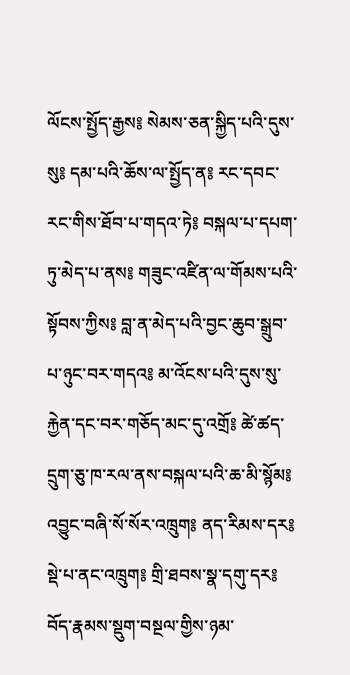ལོངས་སྤྱོད་རྒྱས༔ སེམས་ཅན་སྐྱིད་པའི་དུས་སུ༔ དམ་པའི་ཆོས་ལ་སྤྱོད་ན༔ རང་དབང་རང་གིས་ཐོབ་པ་གདའ་ཏེ༔ བསྐལ་པ་དཔག་ཏུ་མེད་པ་ནས༔ གཟུང་འཛིན་ལ་གོམས་པའི་སྟོབས་ཀྱིས༔ བླ་ན་མེད་པའི་བྱང་ཆུབ་སྒྲུབ་པ་ཉུང་བར་གདའ༔ མ་འོངས་པའི་དུས་སུ་རྐྱེན་དང་བར་གཅོད་མང་དུ་འགྲོ༔ ཚེ་ཚད་དྲུག་ཅུ་ཁ་རལ་ནས་བསྐལ་པའི་ཆ་མི་སྙོམ༔ འབྱུང་བཞི་སོ་སོར་འཁྲུག༔ ནད་རིམས་དར༔ སྡེ་པ་ནང་འཁྲུག༔ གྲི་ཐབས་སྣ་དགུ་དར༔ བོད་རྣམས་སྡུག་བསྔལ་གྱིས་ཉམ་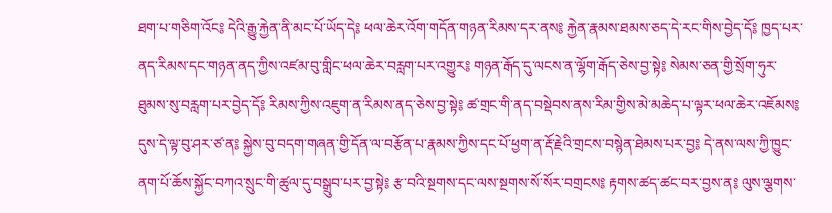ཐག་པ་གཅིག་འོང༔ དེའི་རྒྱུ་རྐྱེན་ནི་མང་པོ་ཡོད་དེ༔ ཕལ་ཆེར་འོག་གདོན་གཉན་རིམས་དར་ནས༔ རྐྱེན་རྣམས་ཐམས་ཅད་དེ་རང་གིས་བྱེད་དོ༔ ཁྱད་པར་ནད་རིམས་དང་གཉན་ནད་ཀྱིས་འཛམ་བུ་གླིང་ཕལ་ཆེར་བརླག་པར་འགྱུར༔ གཉན་རྒོད་དུ་ལངས་ན་ལྷོག་རྒོད་ཅེས་བྱ་སྟེ༔ སེམས་ཅན་གྱི་སྲོག་ཧུར་ཐུམས་སུ་བརླག་པར་བྱེད་དོ༔ རིམས་ཀྱིས་འཇུག་ན་རིམས་ནད་ཅེས་བྱ་སྟེ༔ ཚ་གྲང་གི་ནད་བསྡེབས་ནས་རིམ་གྱིས་མེ་མཆེད་པ་ལྟར་ཕལ་ཆེར་འཇོམས༔ དུས་དེ་ལྟ་བུ་ཤར་ཙ་ན༔ སྐྱེས་བུ་བདག་གཞན་གྱི་དོན་ལ་བརྩོན་པ་རྣམས་ཀྱིས་དང་པོ་ཕྱག་ན་རྡོ་རྗེའི་གྲངས་བསྙེན་ཐེམས་པར་བྱ༔ དེ་ནས་ལས་ཀྱི་ཁྱུང་ནག་པོ་ཆོས་སྐྱོང་བཀའ་སྲུང་གི་ཚུལ་དུ་བསྒྲུབ་པར་བྱ་སྟེ༔ རྩ་བའི་སྔགས་དང་ལས་སྔགས་སོ་སོར་བགྲངས༔ རྟགས་ཚད་ཚང་བར་བྱས་ན༔ ལུས་ལྕགས་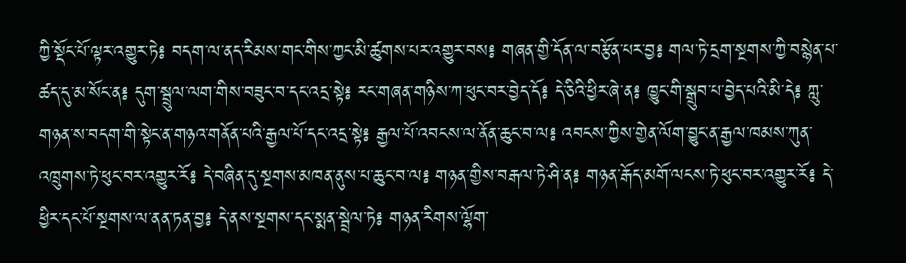ཀྱི་སྡོང་པོ་ལྟར་འགྱུར་ཏེ༔ བདག་ལ་ནད་རིམས་གང་གིས་ཀྱང་མི་ཚུགས་པར་འགྱུར་བས༔ གཞན་གྱི་དོན་ལ་བརྩོན་པར་བྱ༔ གལ་ཏེ་དྲག་སྔགས་ཀྱི་བསྙེན་པ་ཚད་དུ་མ་སོང་ན༔ དུག་སྦྲུལ་ལག་གིས་བཟུང་བ་དང་འདྲ་སྟེ༔ རང་གཞན་གཉིས་ཀ་ཕུང་བར་བྱེད་དོ༔ དེ་ཅིའི་ཕྱིར་ཞེ་ན༔ ཁྱུང་གི་སྒྲུབ་པ་བྱེད་པའི་མི་དེ༔ ཀླུ་གཉན་ས་བདག་གི་སྟེང་ན་གཉའ་གནོན་པའི་རྒྱལ་པོ་དང་འདྲ་སྟེ༔ རྒྱལ་པོ་འབངས་ལ་ནོན་ཆུང་བ་ལ༔ འབངས་ཀྱིས་གྱེན་ལོག་བྱུང་ན་རྒྱལ་ཁམས་ཀུན་འཁྲུགས་ཏེ་ཕུང་བར་འགྱུར་རོ༔ དེ་བཞིན་དུ་སྔགས་མཁན་ནུས་པ་ཆུང་བ་ལ༔ གཉན་གྱིས་བརྒལ་ཏེ་ཤི་ན༔ གཉན་རྒོད་མགོ་ལངས་ཏེ་ཕུང་བར་འགྱུར་རོ༔ དེ་ཕྱིར་དང་པོ་སྔགས་ལ་ནན་ཏན་བྱ༔ དེ་ནས་སྔགས་དང་སྨན་སྦྲེལ་ཏེ༔ གཉན་རིགས་ལྷོག་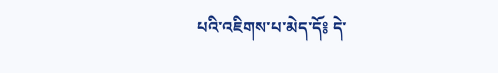པའི་འཇིགས་པ་མེད་དོ༔ དེ་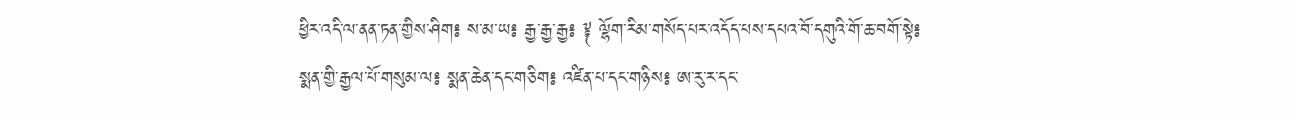ཕྱིར་འདི་ལ་ནན་ཏན་གྱིས་ཤིག༔ ས་མ་ཡ༔ རྒྱ་རྒྱ་རྒྱ༔ ༈ ལྷོག་རིམ་གསོད་པར་འདོད་པས་དཔའ་བོ་དགུའི་གོ་ཆ་བགོ་སྟེ༔ སྨན་གྱི་རྒྱལ་པོ་གསུམ་ལ༔ སྨན་ཆེན་དང་གཅིག༔ འཛིན་པ་དང་གཉིས༔ ཨ་རུ་ར་དང་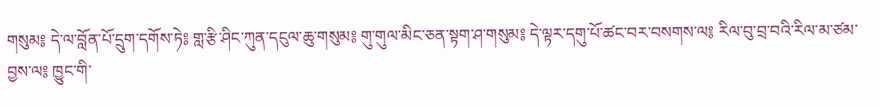གསུམ༔ དེ་ལ་བློན་པོ་དྲུག་དགོས་ཏེ༔ གླ་རྩི་ཤིང་ཀུན་དངུལ་ཆུ་གསུམ༔ གུ་གུལ་མིང་ཅན་སྟག་ཤ་གསུམ༔ དེ་ལྟར་དགུ་པོ་ཚང་བར་བསགས་ལ༔ རིལ་བུ་བྲ་བའི་རིལ་མ་ཙམ་བྱས་ལ༔ ཁྱུང་གི་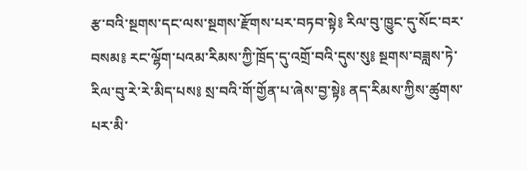རྩ་བའི་སྔགས་དང་ལས་སྔགས་རྫོགས་པར་བཏབ་སྟེ༔ རིལ་བུ་ཁྱུང་དུ་སོང་བར་བསམ༔ རང་ལྷོག་པའམ་རིམས་ཀྱི་ཁྲོད་དུ་འགྲོ་བའི་དུས་སུ༔ སྔགས་བཟླས་ཏེ་རིལ་བུ་རེ་རེ་མིད་པས༔ སྲ་བའི་གོ་གྱོན་པ་ཞེས་བྱ་སྟེ༔ ནད་རིམས་ཀྱིས་ཚུགས་པར་མི་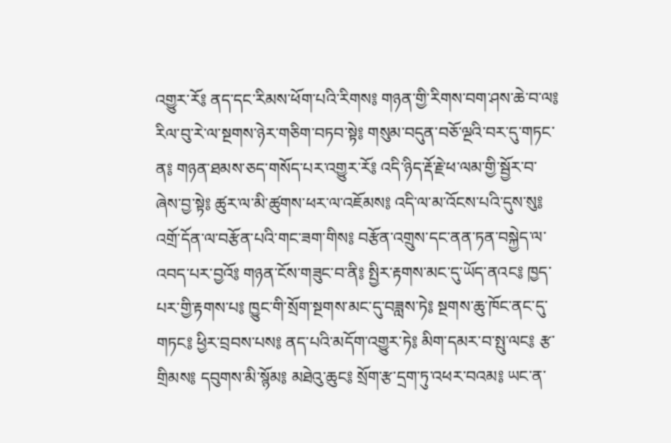འགྱུར་རོ༔ ནད་དང་རིམས་ཕོག་པའི་རིགས༔ གཉན་གྱི་རིགས་བག་ཤས་ཆེ་བ་ལ༔ རིལ་བུ་རེ་ལ་སྔགས་ཉེར་གཅིག་བཏབ་སྟེ༔ གསུམ་བདུན་བཅོ་ལྔའི་བར་དུ་གཏང་ན༔ གཉན་ཐམས་ཅད་གསོད་པར་འགྱུར་རོ༔ འདི་ཉིད་རྡོ་རྗེ་ཕ་ལམ་གྱི་སྦྱོར་བ་ཞེས་བྱ་སྟེ༔ ཚུར་ལ་མི་ཚུགས་ཕར་ལ་འཇོམས༔ འདི་ལ་མ་འོངས་པའི་དུས་སུ༔ འགྲོ་དོན་ལ་བརྩོན་པའི་གང་ཟག་གིས༔ བརྩོན་འགྲུས་དང་ནན་ཏན་བསྐྱེད་ལ་འབད་པར་བྱའོ༔ གཉན་ངོས་གཟུང་བ་ནི༔ སྤྱིར་རྟགས་མང་དུ་ཡོད་ནའང༔ ཁྱད་པར་གྱི་རྟགས་པ༔ ཁྱུང་གི་སྲོག་སྔགས་མང་དུ་བཟླས་ཏེ༔ སྔགས་ཆུ་ཁོང་ནང་དུ་གཏང༔ ཕྱིར་བྲབས་པས༔ ནད་པའི་མདོག་འགྱུར་ཏེ༔ མིག་དམར་བ་སྤུ་ལང༔ རྩ་གྲིམས༔ དབུགས་མི་སྙོམ༔ མཐེའུ་ཆུང༔ སྲོག་རྩ་དྲག་ཏུ་འཕར་བའམ༔ ཡང་ན་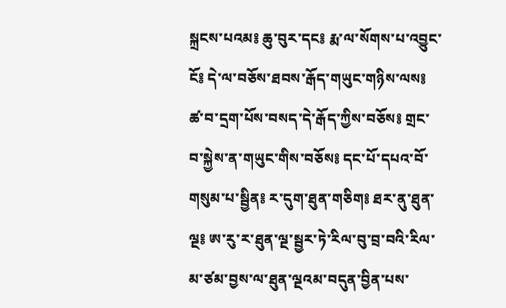སྐྲངས་པའམ༔ ཆུ་བུར་དང༔ རྨ་ལ་སོགས་པ་འབྱུང་ངོ༔ དེ་ལ་བཅོས་ཐབས་རྒོད་གཡུང་གཉིས་ལས༔ ཚ་བ་དྲག་པོས་བསད་དེ་རྒོད་ཀྱིས་བཅོས༔ གྲང་བ་སྐྱེས་ན་གཡུང་གིས་བཅོས༔ དང་པོ་དཔའ་བོ་གསུམ་པ་སྦྱིན༔ ར་དུག་ཐུན་གཅིག༔ ཐར་ནུ་ཐུན་ལྔ༔ ཨ་རུ་ར་ཐུན་ལྔ་སྦྱར་ཏེ་རིལ་བུ་བྲ་བའི་རིལ་མ་ཙམ་བྱས་ལ་ཐུན་ལྔའམ་བདུན་བྱིན་པས་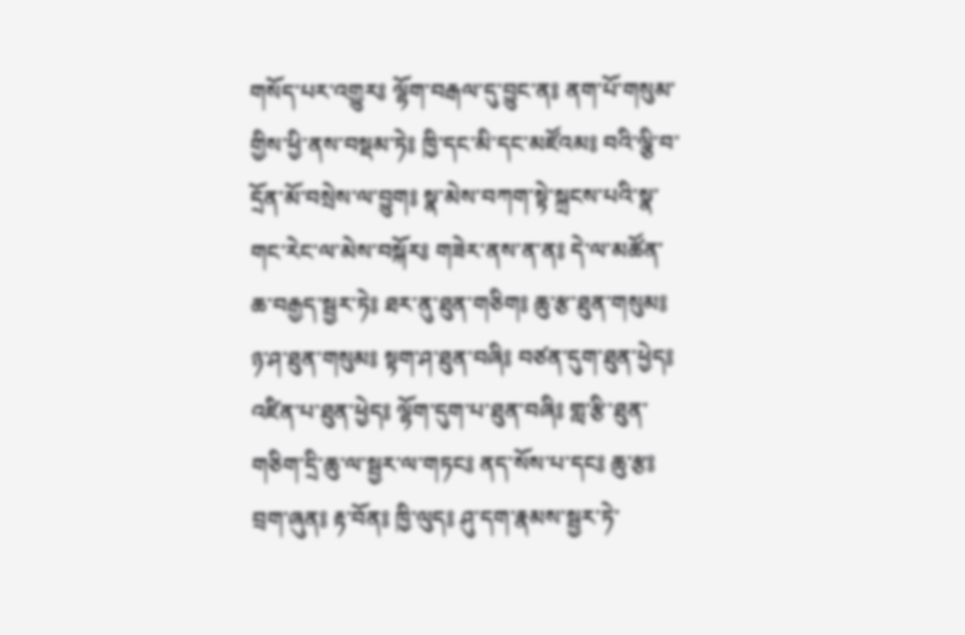གསོད་པར་འགྱུར༔ ལྷོག་བརྒལ་དུ་བྱུང་ན༔ ནག་པོ་གསུམ་གྱིས་ཕྱི་ནས་བསྡམ་ཏེ༔ ཁྱི་དང་མི་དང་མཛོའམ༔ བའི་ལྕི་བ་དྲོན་མོ་བསྲེས་ལ་བྱུག༔ སྣ་མེས་བཀག་སྟེ་སྐྲངས་པའི་སྣ་གང་རེང་ལ་མེས་བསྐོར༔ གཟེར་ནས་ན་ན༔ དེ་ལ་མཚོན་ཆ་བརྒྱད་སྦྱར་ཏེ༔ ཐར་ནུ་ཐུན་གཅིག༔ ཆུ་རྩ་ཐུན་གསུམ༔ ཉ་ཤ་ཐུན་གསུམ༔ སྟག་ཤ་ཐུན་བཞི༔ བཙན་དུག་ཐུན་ཕྱེད༔ འཛིན་པ་ཐུན་ཕྱེད༔ ལྷོག་དུག་པ་ཐུན་བཞི༔ གླ་རྩི་ཐུན་གཅིག་དྲི་ཆུ་ལ་སྦྱར་ལ་གཏང༔ ནད་སོས་པ་དང༔ ཆུ་རྩ༔ བྲག་ཞུན༔ རྟ་བོན༔ ཁྱི་ལུད༔ ཤུ་དག་རྣམས་སྦྱར་ཏེ་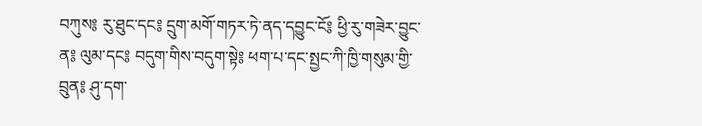བཀུས༔ རུ་ཐུང་དང༔ དྲུག་མགོ་གཏར་ཏེ་ནད་དབྱུང་ངོ༔ ཕྱི་རུ་གཟེར་བྱུང་ན༔ ལུམ་དང༔ བདུག་གིས་བདུག་སྟེ༔ ཕག་པ་དང་སྤྱང་ཀི་ཁྱི་གསུམ་གྱི་བྲུན༔ ཤུ་དག་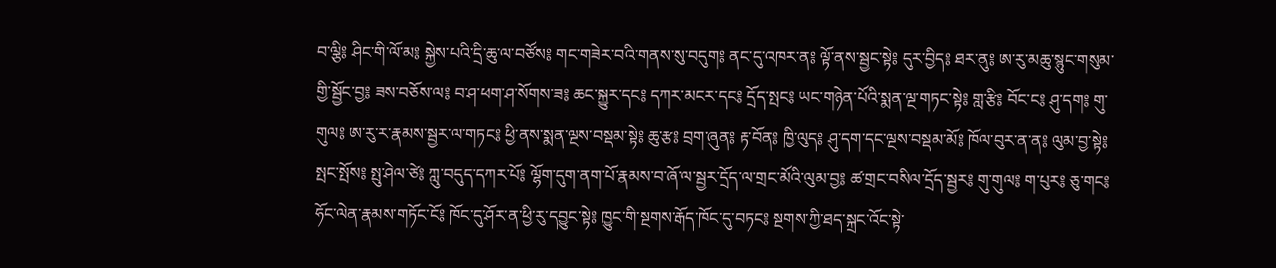བ་ལྕི༔ ཤིང་གི་ལོ་མ༔ སྐྱེས་པའི་དྲི་ཆུ་ལ་བཙོས༔ གང་གཟེར་བའི་གནས་སུ་བདུག༔ ནང་དུ་འཁར་ན༔ ལྟོ་ནས་སྦྱང་སྟེ༔ དུར་བྱིད༔ ཐར་ནུ༔ ཨ་རུ་མཆུ་སྙུང་གསུམ་གྱི་སྦྱོང་བྱ༔ ཟས་བཅོས་ལ༔ བ་ཤ་ཕག་ཤ་སོགས་ཟ༔ ཆང་སྐྱུར་དང༔ དཀར་མངར་དང༔ དྲོད་སྤང༔ ཡང་གཉེན་པོའི་སྨན་ལྔ་གཏང་སྟེ༔ གླ་རྩི༔ བོང་ང༔ ཤུ་དག༔ གུ་གུལ༔ ཨ་རུ་ར་རྣམས་སྦྱར་ལ་གཏང༔ ཕྱི་ནས་སྨན་ལྔས་བསྡམ་སྟེ༔ ཆུ་རྩ༔ བྲག་ཞུན༔ རྟ་བོན༔ ཁྱི་ལུད༔ ཤུ་དག་དང་ལྔས་བསྡམ་མོ༔ ཁོལ་བུར་ན་ན༔ ལུམ་བྱ་སྟེ༔ སྤང་སྤོས༔ སྤུ་ཤེལ་ཙེ༔ ཀླུ་བདུད་དཀར་པོ༔ ལྷོག་དུག་ནག་པོ་རྣམས་བ་ཞོ་ལ་སྦྱར་དྲོད་ལ་གྲང་མོའི་ལུམ་བྱ༔ ཚ་གྲང་བསིལ་དྲོད་སྦྱར༔ གུ་གུལ༔ ག་པུར༔ ཅུ་གང༔ ཧོང་ལེན་རྣམས་གཏོང་ངོ༔ ཁོང་དུ་ཤོར་ན་ཕྱི་རུ་དབྱུང་སྟེ༔ ཁྱུང་གི་སྔགས་རྒོད་ཁོང་དུ་བཏང༔ སྔགས་ཀྱི་ཐད་སྐྲང་འོང་སྟེ་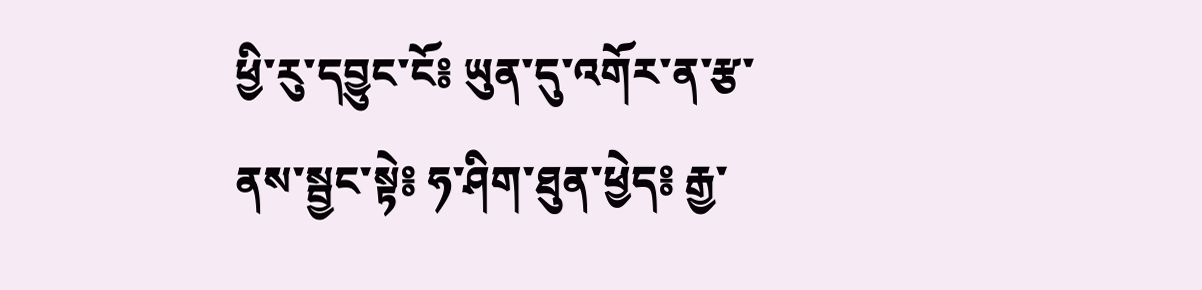ཕྱི་རུ་དབྱུང་ངོ༔ ཡུན་དུ་འགོར་ན་རྩ་ནས་སྦྱང་སྟེ༔ ཧ་ཤིག་ཐུན་ཕྱེད༔ རྒྱ་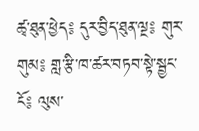ཚྭ་ཐུན་ཕྱེད༔ དུར་བྱིད་ཐུན་ལྔ༔ གུར་གུམ༔ གླ་རྩི་ཁ་ཚར་བཏབ་སྟེ་སྦྱང་ངོ༔ ལུས་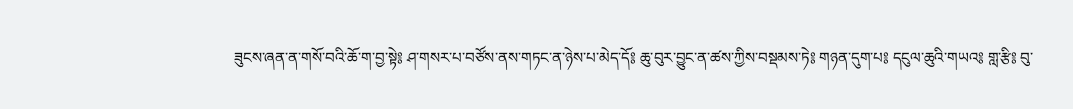ཟུངས་ཞན་ན་གསོ་བའི་ཆོ་ག་བྱ་སྟེ༔ ཤ་གསར་པ་བཙོས་ནས་གཏང་ན་ཉེས་པ་མེད་དོ༔ ཆུ་བུར་བྱུང་ན་ཚས་ཀྱིས་བསྡམས་ཏེ༔ གཉན་དུག་པ༔ དངུལ་ཆུའི་གཡའ༔ གླ་རྩི༔ བུ་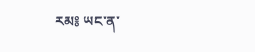རམ༔ ཡང་ན་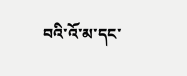བའི་འོ་མ་དང་